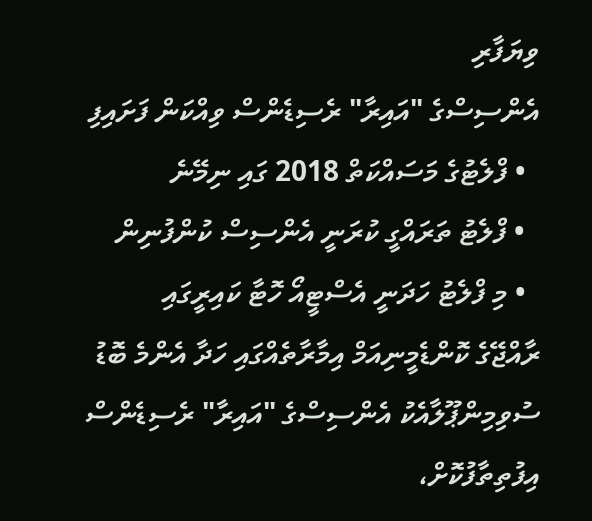ވިޔަފާރި
އެންސިސްގެ "އައިރާ" ރެސިޑެންސް ވިއްކަން ފަށައިފި
  • ފްލެޓުގެ މަސައްކަތް 2018 ގައި ނިމޭނެ
  • ފްލެޓު ތަރައްގީ ކުރަނީ އެންސިސް ކުންފުނިން
  • މި ފްލެޓު ހަދަނީ އެސްޓީއޯ ހޮޓާ ކައިރީގައި
ރާއްޖޭގެ ކޮންޑެމީނިއަމް އިމާރާތެއްގައި ހަދާ އެންމެ ބޮޑު ސުވިމިންޕޫލާއެކު އެންސިސްގެ "އައިރާ" ރެސިޑެންސް އިފުތިތާފުކޮށް،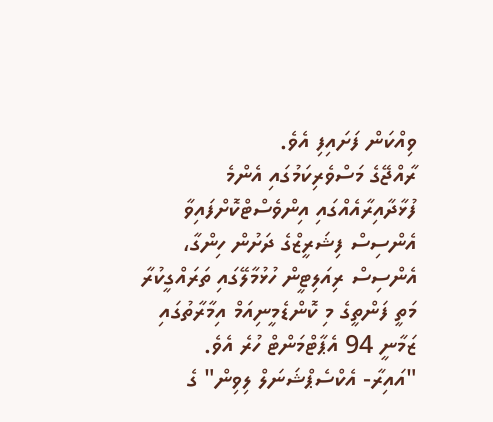ވިއްކަން ފަށައިފި އެވެ.
ރާއްޖޭގެ މަސްވެރިކަމުގައި އެންމެ ފުޅާދާއިރާއެއްގައި އިންވެސްޓްކޮށްފައިވާ އެންސިސް ފިޝަރީޒްގެ ދަށުން ހިންގާ، އެންސިސް ރިއަލިޓީން ހުޅުމާލޭގައި ތަރައްގީކުރާ މަތީ ފަންތީގެ މި ކޮންޑެމީނިއަމް އިމާރާތުގައި ޒަމާނީ 94 އެޕާޓްމަންޓް ހުރެ އެވެ.
"އައިރާ- އެކްސެޕްޝަނަލް ލިވިން" ގެ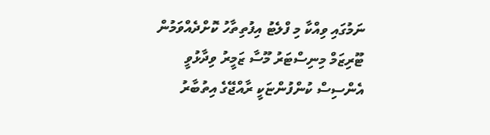ނަމުގައި ވިއްކާ މި ފްލެޓު އިފުތިތާހު ކޮށްދެއްވަމުން ޓޫރިޒަމް މިނިސްޓަރު މޫސާ ޒަމީރު ވިދާޅުވީ އެންސިސް ކުންފުންޏަކީ ރާއްޖޭގެ އިތުބާރު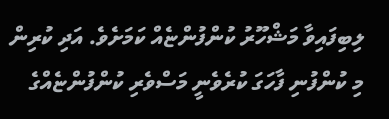ލިބިފައިވާ މަޝްހޫރު ކުންފުންޏެއް ކަމަށެވެ. އަދި ކުރިން މި ކުންފުނި ފާހަގަ ކުރެވެނީ މަސްވެރި ކުންފުންޏެއްގެ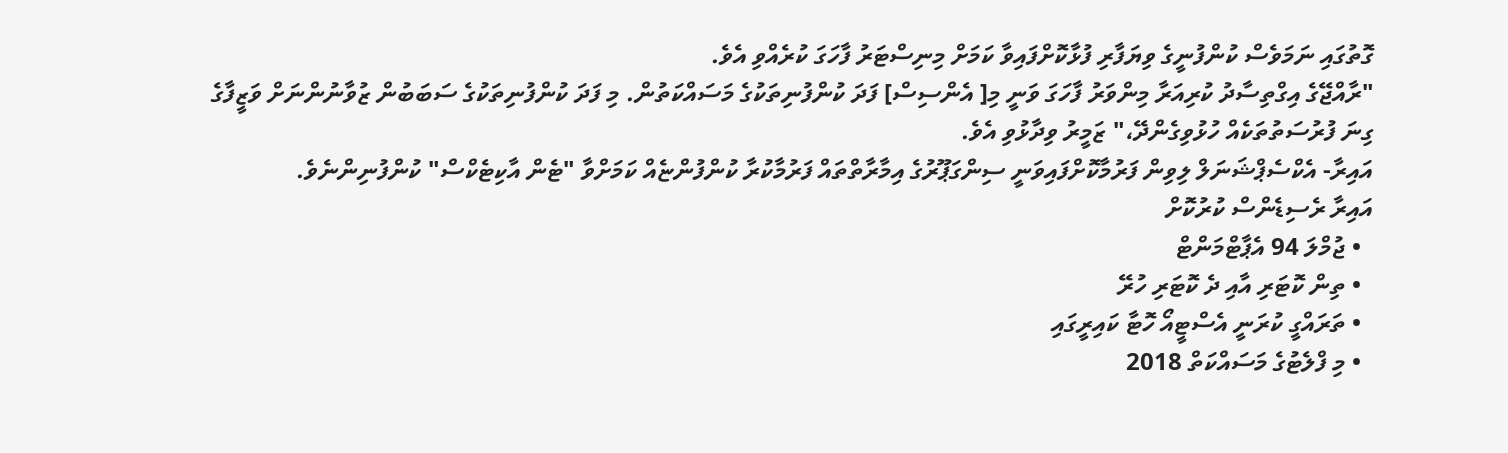ގޮތުގައި ނަމަވެސް ކުންފުނީގެ ވިޔަފާރި ފުޅާކޮށްފައިވާ ކަމަށް މިނިސްޓަރު ފާހަގަ ކުރެއްވި އެވެ.
"ރާއްޖޭގެ އިގްތިސާދު ކުރިއަރާ މިންވަރު ފާހަގަ ވަނީ މި[ އެންސިސް] ފަދަ ކުންފުނިތަކުގެ މަސައްކަތުން. މި ފަދަ ކުންފުނިތަކުގެ ސަބަބުން ޒުވާނުންނަށް ވަޒީފާގެ ގިނަ ފުރުސަތުތަކެއް ހުޅުވިގެންދޭ،" ޒަމީރު ވިދާޅުވި އެވެ.
އައިރާ- އެކްސެޕްޝަނަލް ލިވިން ފަރުމާކޮށްފައިވަނީ ސިންގަޕޫރުގެ އިމާރާތްތައް ފަރުމާކުރާ ކުންފުންޏެއް ކަމަށްވާ "ޓެން އާކިޓެކްސް" ކުންފުނިންނެވެ.
އައިރާ ރެސިޑެންސް ކުރުކޮށް
  • ޖުމްލަ 94 އެޕާޓްމަންޓް
  • ތިން ކޮޓަރި އާއި ދެ ކޮޓަރި ހުރޭ
  • ތަރައްގީ ކުރަނީ އެސްޓީއޯ ހޮޓާ ކައިރީގައި
  • މި ފްލެޓުގެ މަސައްކަތް 2018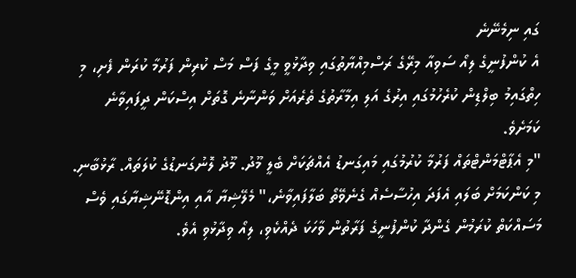ގައި ނިމެނޭނެ
އެ ކުންފުނީގެ ލިއޯ ސަވިއާ މިރޭގެ ރަސްމިއްޔާތުގައި ވިދާޅުވީ މީގެ ފަސް މަސް ކުރިން ފަރުމާ ކުރަން ފެށި، މި ހިތްގައިމު ބިލްޑިން ކުރެހުމުގައި އިރުގެ އަލި އިމާރާތުގެ ތެރެއަށް ވަންނާނެ ގޮތަށް އިސްކަން ދީފައިވާނެ ކަމަށެވެ.
"މި އެޕާޓްމަންޓްތައް ފަރުމާ ކުރުމުގައި މައިގަނޑު އެއްޗަކަށް ބެލީ މޫދު. މޫދު ލޮނުގަނޑުގެ ކުލަތައް. ރާޅުބާނި. މި ކަންކަމަށް ބަލައި އެފަދަ އިހުސާސެއް ގެނެވޭތޯ ބަލާފައިވާނެ،" މެލޭޝިޔާ އާއި އިންޑޮނޭޝިޔާގައި ވެސް މަސައްކަތް ކުރަމުން ގެންދާ ކުންފުނީގެ ފަރާތުން ވާހަކަ ދެއްކެވި، ލިއޯ ވިދާޅުވި އެވެ.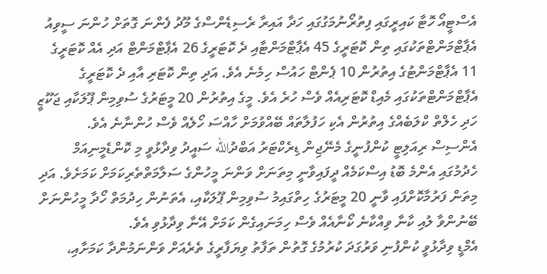އެސްޓީއޯ ހޮޓާ ކައިރީގައި ފިތުރޯނުމަގުގައި ހަދާ އައިރާ ރެސިޑެންސްގެ މޫދު ފެންނަ ގޮތަށް ހުންނަ ސީވިއު އެޕާޓްމަންޓްތަކުގައި ތިން ކޮޓަރީގެ 45 އެޕާޓްމަންޓާއި ދެ ކޮޓަރީގެ 26 އެޕާޓްމަންޓް އަދި އެއް ކޮޓަރީގެ 11 އެޕާޓްމަންޓުގެ އިތުރުން 10 ޕެންޓް ހައުސް ހިމެނެ އެވެ. އަދި ތިން ކޮޓަރި އާއި ދެ ކޮޓަރީގެ އެޕާޓްމަންޓްތަކުގައި މެއިޑް ކޮޓަރިއެއް ވެސް ހުރެ އެވެ. މީގެ އިތުރުން 20 މީޓަރުގެ ސުވިމިން ޕޫލަކާއި ޖަކޫޒީ ހަދި ހެލްތް ކްލަބެއްގެ އިތުރުން އެކި ހަފުލާތައް ބޭއްވުމަށް ހާއްސަ ހޯލެއް ވެސް ހުންނާނެ އެވެ.
އެންސިސް ރިއަލިޓީ ކުންފުނީގެ މެނޭޖިން ޑިރެކްޓަރު އަބްދުالله ސައީދު ވިދާޅުވީ މި ކޮންޑެމީނިއަމް ހެދުމުގައި އެންމެ ބޮޑު އިސްކަމެއް ދީފައިވާނީ މިތަނަށް ވަންނަ މީހުންގެ ސަލާމަތްތެރިކަމަށް ކަމަށެވެ. އަދި މިތަން ފަރުމާކޮށްފައި ވާނީ 20 މީޓަރުގެ ހިތްގައިމު ސުވިމިން ޕޫލަކާއި، އެތަނުން ހިދުމަތް ހޯދާ މީހުންނަށް ބޭނުންވާ ލުއި ކާނާ ވިއްކާނެ ކޯނާއެއް ވެސް ހިމަނައިގެން ކަމަށް އޭނާ ވިދާޅުވި އެވެ.
އެމްޑީ ވިދާޅުވީ ކުންފުނި ވަރުގަދަ ކުރުމުގެ ގޮތުން ތަފާތު ވިޔަފާރީގެ ތެރެއަށް ވަންނަމުންދާ ކަމަށާއި،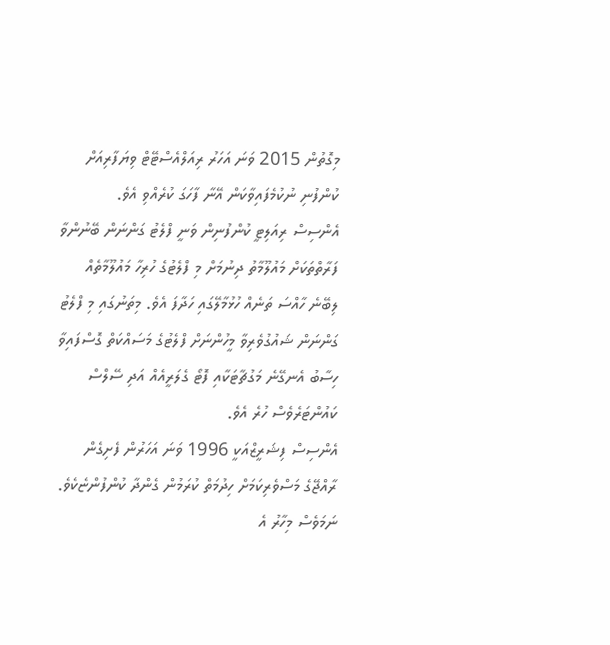މިގޮތުން 2015 ވަނަ އަހަރު ރިއަލްއެސްޓޭޓް ވިޔަފާރިއަށް ކުންފުނި ނުކުމެފައިވާކަން އޭނާ ފާހަގަ ކުރެއްވި އެވެ.
އެންސިސް ރިއަލިޓީ ކުންފުނިން ވަނީ ފްލެޓު ގަންނަން ބޭނުންވާ ފަރާތްތަކަށް މައުލޫމާތު ދިނުމަށް މި ފްލެޓުގެ ހުރިހާ މައުލޫމާތެއް ލިބޭނެ ހާއްސަ ތަނެއް ހުޅުމާލޭގައި ހަދާފަ އެވެ. މިތަނުގައި މި ފްލެޓު ގަންނަން ޝައުގުވެރިވާ މީހުންނަށް ފްލެޓުގެ މަސައްކަތް ގޮސްފައިވާ ހިސާބު އެނގޭނެ މަގުޗާޓަކާއި ފޮޓޯ ގެލަރީއެއް އަދި ސޭލްސް ކައުންޓަރެވެސް ހުރެ އެވެ.
އެންސިސް ފިޝަރީޒްއަކީ 1996 ވަނަ އަހަރުން ފެށިގެން ރާއްޖޭގެ މަސްވެރިކަމަށް ހިދުމަތް ކުރަމުން ގެންދާ ކުންފުންޏެކެވެ. ނަމަވެސް މިހާރު އެ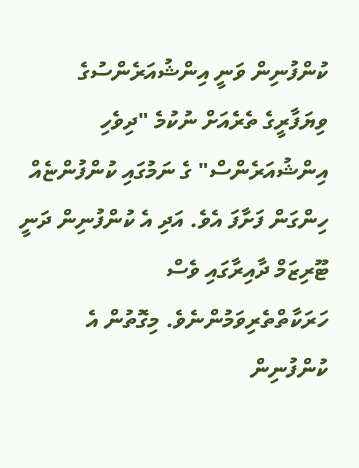ކުންފުނިން ވަނީ އިންޝުއަރެންސުގެ ވިޔަފާރީގެ ތެރެއަށް ނުކުމެ "ދިވެހި އިންޝުއަރެންސް" ގެ ނަމުގައި ކުންފުންޏެއް ހިންގަން ފަށާފަ އެވެ. އަދި އެ ކުންފުނިން ދަނީ ޓޫރިޒަމް ދާއިރާގައި ވެސް ހަރަކާތްތެރިވަމުންނެވެ. މިގޮތުން އެ ކުންފުނިން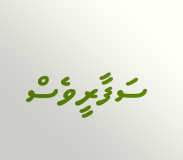ސަފާރީވެސް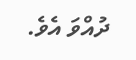ދުއްވަ އެވެ.